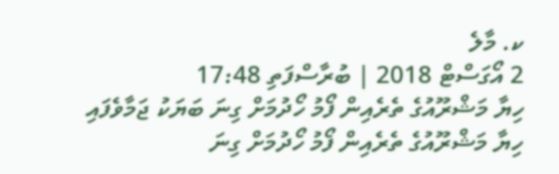ކ. މާލެ
2 އޯގަސްޓް 2018 | ބުރާސްފަތި 17:48
ހިޔާ މަޝްރޫއުގެ ތެރެއިން ފޯމު ހޯދުމަށް ގިނަ ބަޔަކު ޖަމާވެފައި
ހިޔާ މަޝްރޫއުގެ ތެރެއިން ފޯމު ހޯދުމަށް ގިނަ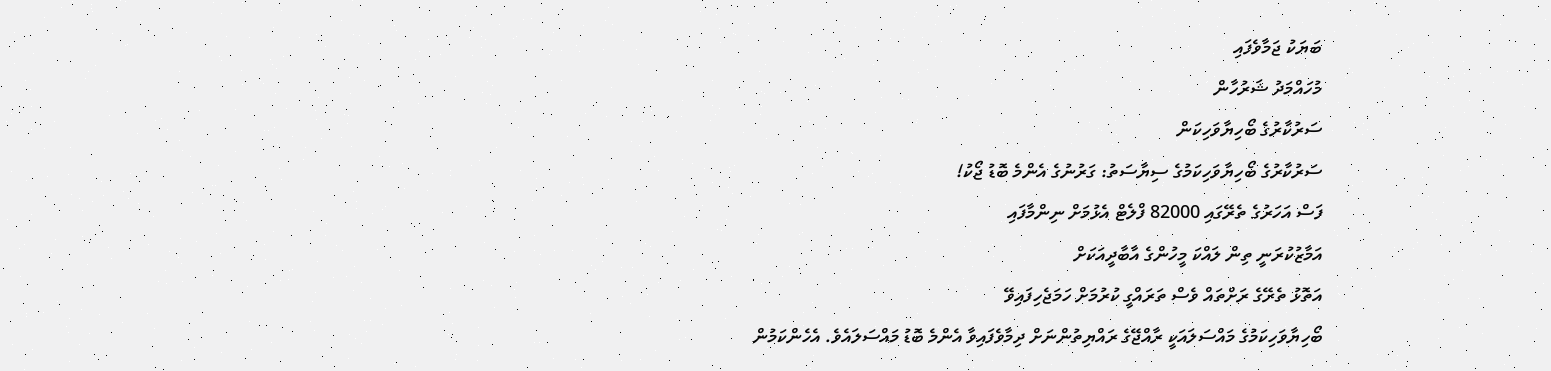ބަޔަކު ޖަމާވެފައި
މުހައްމަދު ޝަރުހާން
ސަރުކާރުގެ ބޯހިޔާވަހިކަން
ސަރުކާރުގެ ބޯހިޔާވަހިކަމުގެ ސިޔާސަތު: ގަރުނުގެ އެންމެ ބޮޑު ޖޯކު!
ފަސް އަހަރުގެ ތެރޭގައި 82000 ފްލެޓް އެޅުމަށް ނިންމާފައި
އަމާޒުކުރަނީ ތިން ލައްކަ މީހުންގެ އާބާދީއަކަށް
އަތޮޅު ތެރޭގެ ރަށްތައް ވެސް ތަރައްގީ ކުރުމަށް ހަމަޖެހިފައިވޭ
ބޯހިޔާވަހިކަމުގެ މައްސަލައަކީ ރާއްޖޭގެ ރައްޔިތުންނަށް ދިމާވެފައިވާ އެންމެ ބޮޑު މައްސަލައެވެ. އެހެންކަމުން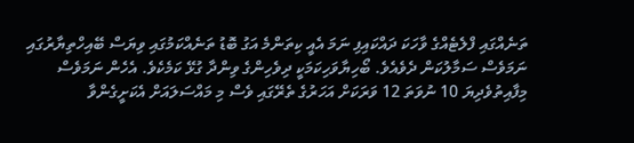ތަނެއްގައި ފްލެޓެއްގެ ވާހަކަ ދައްކައިފި ނަމަ އެއީ ކިތަންމެ އަގު ބޮޑު ތަނެއްކަމުގައި ވިޔަސް ބޭއިހްތިޔާރުގައި ނަމަވެސް ސަމާލުކަން ދެވެއެވެ. ބޯހިޔާވަހިކަމަކީ ދިވެހިންގެ ވިންދާ ގުޅޭ ކަމެކެވެ. އެހެން ނަމަވެސް މިފާއިތުވެދިޔަ 10 ނުވަތަ 12 ވަރަކަށް އަހަރުގެ ތެރޭގައި ވެސް މި މައްސަލައަށް އެކަށީގެންވާ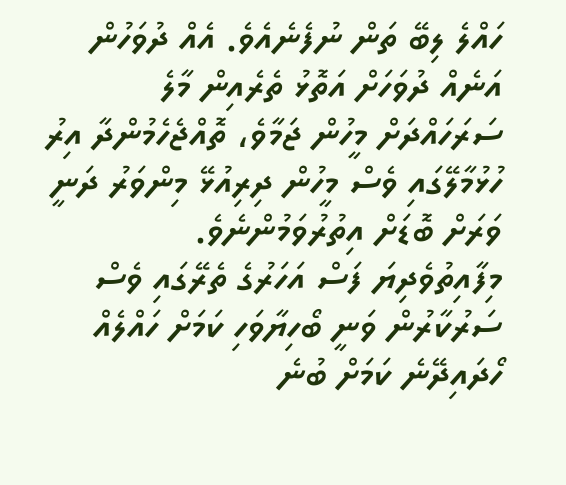ހައްލެ ލިބޭ ތަން ނުފެނެއެވެ. އެއް ދުވަހުން އަނެއް ދުވަހަށް އަތޮޅު ތެރެއިން މާލެ ސަރަހައްދަށް މީހުން ޖަމާވެ، ތޮއްޖެހެމުންދާ އިރު ހުޅުމާލޭގައި ވެސް މީހުން ދިރިއުޅޭ މިންވަރު ދަނީ ވަރަށް ބޮޑަށް އިތުރުވަމުންނެވެ.
މިފާއިތުވެދިޔަ ފަސް އަހަރުގެ ތެރޭގައި ވެސް ސަރުކާރުން ވަނީ ބޯހިޔާވަހި ކަމަށް ހައްލެއް ހޯދައިދޭނެ ކަމަށް ބުނެ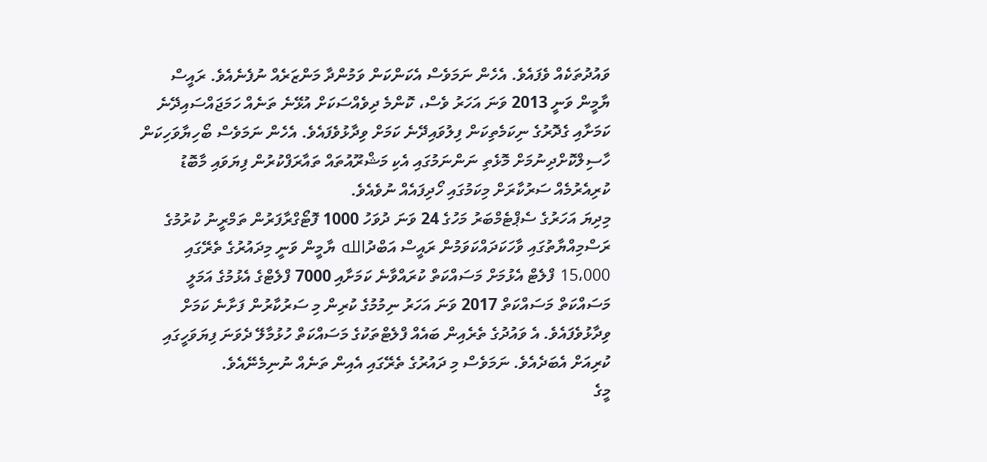ވައުދުތަކެއް ވެފައެވެ. އެހެން ނަމަވެސް އެކަންކަން ވަމުންދާ މަންޒަރެއް ނުފެނެއެވެ. ރައީސް ޔާމީން ވަނީ 2013 ވަނަ އަހަރު ވެސް، ކޮންމެ ދިވެއްސަކަށް އުޅޭނެ ތަނެއް ހަމަޖައްސައިދޭނެ ކަމަށާއި ގެދޮރުގެ ނިކަމެތިކަން ފިލުވައިދޭނެ ކަމަށް ވިދާޅުވެފައެވެ. އެހެން ނަމަވެސް ބޯހިޔާވަހިކަން ހާސިލްކޮށްދިނުމަށް މޮޅެތި ނަންނަމުގައި އެކި މަޝްރޫއުތައް ތައާރަފްކުރުން ފިޔަވައި މާބޮޑު ކުރިއެރުމެއް ސަރުކާރަށް މިކަމުގައި ހޯދިފައެއް ނުވެއެވެ.
މިދިޔަ އަހަރުގެ ސެޕްޓެމްބަރު މަހުގެ 24 ވަނަ ދުވަހު 1000 ފޮޓޯގްރާފަރުން ތަމްރީނު ކުރުމުގެ ރަސްމިއްޔާތުގައި ވާހަކަދައްކަވަމުން ރައީސް އަބްދުالله ޔާމީން ވަނީ މިދައުރުގެ ތެރޭގައި 15،000 ފްލެޓް އެޅުމަށް މަސައްކަތް ކުރައްވާނެ ކަމަށާއި 7000 ފްލެޓްގެ އެޅުމުގެ އަމަލީ މަސައްކަތް މަސައްކަތް 2017 ވަނަ އަހަރު ނިމުމުގެ ކުރިން މި ސަރުކާރުން ފަށާނެ ކަމަށް ވިދާޅުވެފައެވެ. އެ ވައުދުގެ ތެރެއިން ބައެއް ފްލެޓްތަކުގެ މަސައްކަތް ހުޅުމާލޭ ދެވަނަ ފިޔަވަހީގައި ކުރިއަށް އެބަދެއެވެ. ނަމަވެސް މި ދައުރުގެ ތެރޭގައި އެއިން ތަނެއް ނުނިމެނޭއެވެ.
މީގެ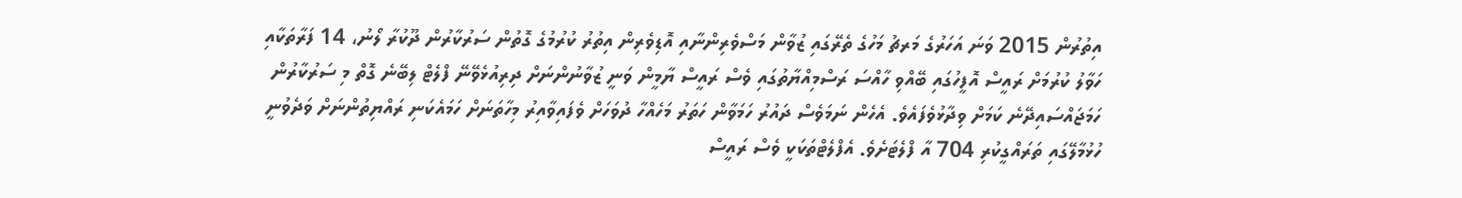އިތުރުން 2015 ވަނަ އަހަރުގެ މަރޗު މަހުގެ ތެރޭގައި ޒުވާން މަސްވެރިންނާއި އޮޑިވެރިން އިތުރު ކުރުމުގެ ގޮތުން ސަރުކާރުން ދޫކުރާ ލޯނު، 14 ފަރާތަކާއި ހަވާލު ކުރުމަށް ރައީސް އޮފީހުގައި ބޭއްވި ހާއްސަ ރަސްމިއްޔާތުގައި ވެސް ރައީސް ޔާމީން ވަނީ ޒުވާނުންނަށް ދިރިއުޅެވޭނޭ ފްލެޓް ލިބޭނެ ގޮތް މި ސަރުކާރުން ހަމަޖައްސައިދޭނެ ކަމަށް ވިދާޅުވެފައެވެ. އެހެން ނަމަވެސް ދައުރު ހަމަވާން ހަތަރު މަހެއްހާ ދުވަހަށް ވެފައިވާއިރު މިހާތަނަށް ހަމައެކަނި ރައްޔިތުންނަށް ވަދެވުނީ ހުޅުމާލޭގައި ތަރައްގީކުރި 704 އާ ފްލެޓަށެވެ. އެފްލެޓްތަކަކީ ވެސް ރައީސް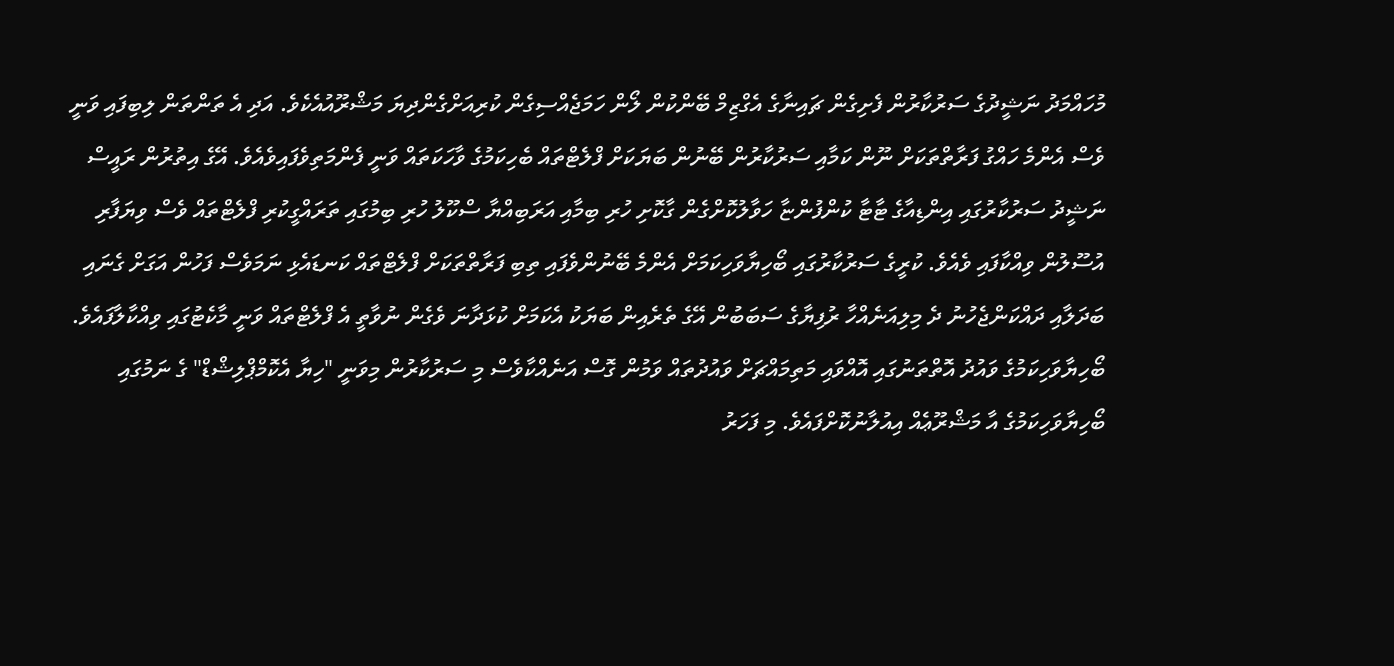މުހައްމަދު ނަޝީދުގެ ސަރުކާރުން ފެށިގެން ޗައިނާގެ އެގްޒިމް ބޭންކުން ލޯން ހަމަޖެއްސިގެން ކުރިއަށްގެންދިޔަ މަޝްރޫއުއެކެވެ. އަދި އެ ތަންތަން ލިބިފައި ވަނީ ވެސް އެންމެ ހައްގު ފަރާތްތަކަށް ނޫން ކަމާއި ސަރުކާރުން ބޭނުން ބަޔަކަށް ފްލެޓްތައް ބެހިކަމުގެ ވާހަކަތައް ވަނީ ފެންމަތިވެފައިވެއެވެ. އޭގެ އިތުރުން ރައީސް ނަޝީދު ސަރުކާރުގައި އިންޑިއާގެ ޓާޓާ ކުންފުންޏާ ހަވާލުކޮށްގެން ގާކޮށި ހުރި ބިމާއި އަރަބިއްޔާ ސްކޫލު ހުރި ބިމުގައި ތަރައްގީކުރި ފްލެޓްތައް ވެސް ވިޔަފާރި އުސޫލުން ވިއްކާފައި ވެއެވެ. ކުރީގެ ސަރުކާރުގައި ބޯހިޔާވަހިކަމަށް އެންމެ ބޭނުންވެފައި ތިބި ފަރާތްތަކަށް ފްލެޓްތައް ކަނޑައެޅި ނަމަވެސް ފަހުން އަގަށް ގެނައި ބަދަލާއި ދައްކަންޖެހުނު ދެ މިލިއަނެއްހާ ރުފިޔާގެ ސަބަބުން އޭގެ ތެރެއިން ބަޔަކު އެކަމަށް ކުޅަދާނަ ވެގެން ނުވާތީ އެ ފްލެޓްތައް ވަނީ މާކެޓުގައި ވިއްކާލާފައެވެ.
ބޯހިޔާވަހިކަމުގެ ވައުދު އޮތްތަނުގައި އޮއްވައި މަތިމައްޗަށް ވައުދުތައް ވަމުން ގޮސް އަނެއްކާވެސް މި ސަރުކާރުން މިވަނީ "ހިޔާ އެކޮމްޕްލިޝްޑް" ގެ ނަމުގައި ބޯހިޔާވަހިކަމުގެ އާ މަޝްރޫޢެއް އިއުލާނުކޮށްފައެވެ. މި ފަހަރު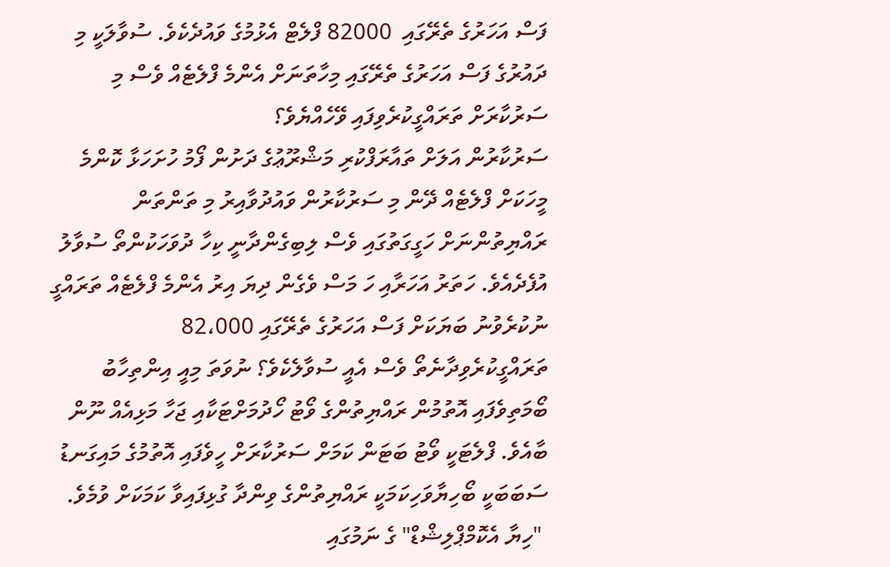ފަސް އަހަރުގެ ތެރޭގައި  82000 ފްލެޓް އެޅުމުގެ ވައުދެކެވެ. ސުވާލަކީ މި ދައުރުގެ ފަސް އަހަރުގެ ތެރޭގައި މިހާތަނަށް އެންމެ ފްލެޓެއް ވެސް މި ސަރުކާރަށް ތަރައްގީކުރެވިފައި ވޭހެއްޔެވެ؟
ސަރުކާރުން އަލަށް ތައާރަފްކުރި މަޝްރޫޢުގެ ދަށުން ފޯމު ހުށަހަޅާ ކޮންމެ މީހަކަށް ފްލެޓެއް ދޭން މި ސަރުކާރުން ވައުދުވާއިރު މި ތަންތަން ރައްޔިތުންނަށް ހަގީގަތުގައި ވެސް ލިބިގެންދާނީ ކިހާ ދުވަހަކުންތޯ ސުވާލު އުފެދެއެވެ. ހަތަރު އަހަރާއި ހަ މަސް ވެގެން ދިޔަ އިރު އެންމެ ފްލެޓެއް ތަރައްގީ ނުކުރެވުނު ބަޔަކަށް ފަސް އަހަރުގެ ތެރޭގައި 82،000 ތަރައްގީކުރެވިދާނެތޯ ވެސް އެއީ ސުވާލެކެވެ؟ ނުވަތަ މިއީ އިންތިހާބު ބޯމަތިވެފައި އޮތުމުން ރައްޔިތުންގެ ވޯޓު ހޯދުމަށްޓަކާއި ޖަހާ މަޅިއެއް ނޫން ބާއެވެ. ފްލެޓަކީ ވޯޓު ބަޓަން ކަމަށް ސަރުކާރަށް ހީވެފައި އޮތުމުގެ މައިގަނޑު ސަބަބަކީ ބޯހިޔާވަހިކަމަކީ ރައްޔިތުންގެ ވިންދާ ގުޅިފައިވާ ކަމަކަށް ވުމެވެ.
 "ހިޔާ އެކޮމްޕްލިޝްޑް" ގެ ނަމުގައި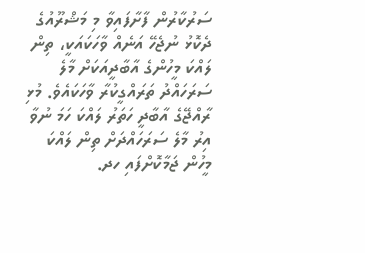ސަރުކާރުން ފާށާފައިވާ މި މަޝްރޫއުގެ ދެކޮޅު ނުޖެހޭ އަނެއް ވާހަކައަކީ، ތިން ލައްކަ މީހުންގެ އާބާދީއަކަށް މާލެ ސަރަހައްދު ތަރައްގީކުރާ ވާހަކައެވެ. މުޅި ރާއްޖޭގެ އާބާދީ ހަތަރު ލައްކަ ހަމަ ނުވާ އިރު މާލެ ސަރަހައްދަށް ތިން ލައްކަ މީހުން ޖަމާކޮށްފައި ހދ.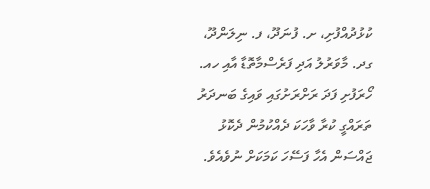ކުޅުދުއްފުށި، ށ. ފުނަދޫ، ފ. ނިލަންދޫ، ގދ. މާވަރުލު އަދި ފަރެސްމާތޮޑާ އާއި ހއ. ހޯރަފުށި ފަދަ ރަށްރަށުގައި ވައިގެ ބަނދަރު ތަރައްގީ ކުރާ ވާހަކަ ދެއްކުމުން ދެކޮޅު ޖައްސަން އެހާ ފަސޭހަ ކަމަކަށް ނުވެއެވެ.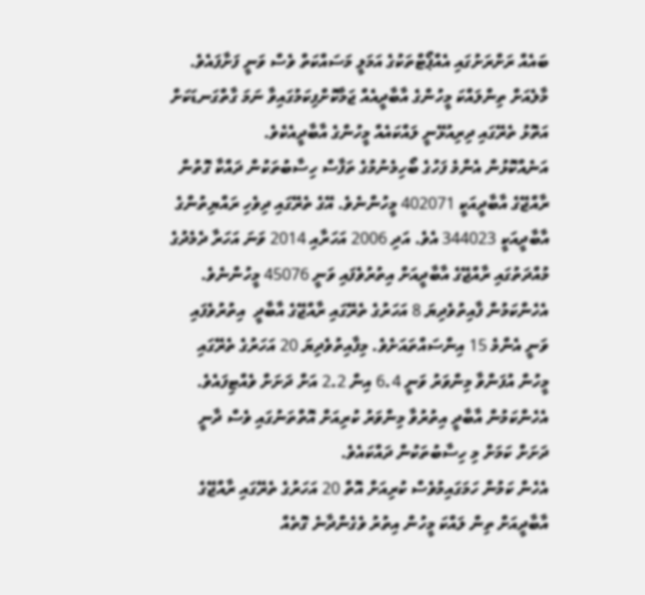ބައެއް ރަށްރަށުގައި އެއްޕޯޓްތަކުގެ އަމަލީ މަސައްކަތް ވެސް ވަނީ ފަށާފައެވެ. މާލެއަށް ތިންލައްކަ މީހުންގެ އާބާދީއެއް ޖަމާކޮށްފިކަމުގައިވާ ނަމަ ގާތްގަނޑަކަށް އަތޮޅު ތެރޭގައި ދިރިއުޅޭނީ ލައްކައެއް މީހުންގެ އާބާދީއެކެވެ.
އަނެއްކޮޅުން އެންމެ ފަހުގެ ބޯހިމެނުމުގެ ތަފާސް ހިސާބުތަކުން ދައްކާ ގޮތުން ރާއްޖޭގެ އާބާދީއަކީ 402071 މީހުންނެވެ. އޭގެ ތެރޭގައި ދިވެހި ރައްޔިތުންގެ އާބާދީއަކީ 344023 އެވެ. އަދި 2006 އަހަރާއި 2014 ވަނަ އަހަރާ ދެމެދުގެ މުއްދަތުގައި ރާއްޖޭގެ އާބާދީއަށް އިތުރުވެފައި ވަނީ 45076 މީހުންނެވެ. އެހެންކަމުން ފާއިތުވެދިޔަ 8 އަހަރުގެ ތެރޭގައި ރާއްޖޭގެ އާބާދީ  އިތުރުވެފައި ވަނީ އެންމެ 15 އިންސައްތައަށެވެ. މިފާއިތުވެދިޔަ 20 އަހަރުގެ ތެރޭގައި މީހުން އުފަންވާ މިންވަރު ވަނީ 6.4 އިން 2.2 އަށް ދަށަށް ވެއްޓިފައެވެ. އެހެންކަމުން އާބާދީ އިތުރުވާ މިންވަރު ކުރިއަށް އޮތްތަނުގައި ވެސް ދާނީ ދަށަށް ކަމަށް މި ހިސާބުތަކުން ދައްކައެވެ.
އެހެން ކަމުން ހަމަގައިމުވެސް ކުރިއަށް އޮތް 20 އަހަރުގެ ތެރޭގައި ރާއްޖޭގެ އާބާދީއަށް ތިން ލައްކަ މީހުން އިތުރު ވެގެންދާނެ ގޮތެއް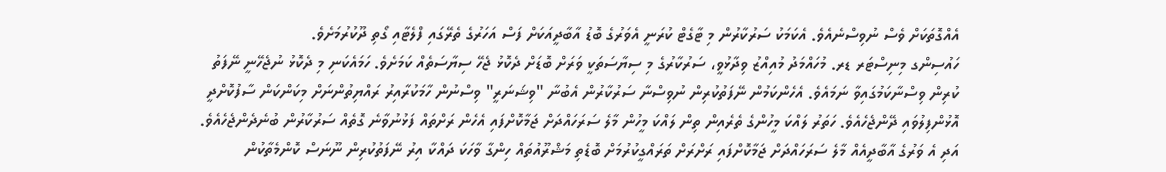އެއްގޮތަކަށް ވެސް ނުވިސްނެއެވެ. އެކަމަކު ސަރުކާރުން މި ޓާގެޓް ކުރަނީ އެވަރުގެ ބޮޑު އާބާދީއަކަށް ފަސް އަހަރުގެ ތެރޭގައި ފްލެޓާއި ގޯތި ދޫކުރުމަށެވެ.
ހައުސިންގ މިނިސްޓަރ ޑރ. މުހައްމަދު މުއިއްޒު ވިދާޅުވީ، ސަރުކާރުގެ މި ސިޔާސަތަކީ ވަރަށް ބޮޑަށް ދެކޮޅު ޖެހޭ ސިޔާސަތެއް ކަމަށެވެ. ހަމައެކަނި މި ދެކޮޅު ނުޖެހޭނީ ނޭފަތު ކުރިން ވިސްނާކަމުގައިވާ ނަމައެވެ. އެހެންކަމުން ނޭފަތުކުރިން ނުވިސްނާ ސަރުކާރުން އެބުނާ "ވިޝަނަރީ" ވިސްނުން ހާމަކުރާއިރު ރައްޔިތުންނަށް މިކަންކަން ސާފުކޮށްދީ އޮޅުންފިލުވައި ދޭންޖެހެއެވެ. ހަތަރު ލައްކަ މީހުންގެ ތެރެއިން ތިން ލައްކަ މީހުން މާލެ ސަރަހައްދަށް ޖަމާކޮށްފައި އެހެން ރަށްތައް ފަޅުނުވާނެ ގޮތެއް ސަރުކާރުން ބުނެދެންޖެހެއެވެ. އަދި އެ ވަރުގެ އާބާދީއެއް މާލެ ސަރަހައްދަށް ޖަމާކޮށްފައި ރަށްރަށް ތަރައްގީކުރުމަށް ބޮޑެތި މަޝްރޫއުތައް ހިންގާ ވާހަކަ ދައްކާ އިރު ނޭފަތުކުރިން ނޫނަސް ކޮންމެތާކުން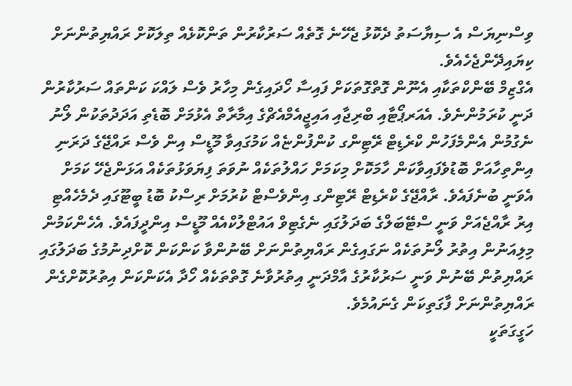ވިސްނިޔަސް އެ ސިޔާސަތު ދެކޮޅު ޖެހޭނެ ގޮތެއް ސަރުކާރުން ތަންކޮޅެއް ތިލަކޮށް ރައްޔިތުންނަށް ކިޔައިދޭންޖެހެއެވެ.
އެގްޒިމް ބޭންކްތަކާއި އެނޫން ގޮތްގޮތަކަށް ފައިސާ ހޯދައިގެން މިހާރު ވެސް ލައްކަ ކަންތައް ސަރުކާރުން ދަނީ ކުރަމުންނެވެ. އެއަރޕޯޓާއި ބްރިޖާއި އައިޖީއެމްއެޗްގެ އިމާރާތް އެޅުމަށް ބޮޑެތި އަދަދުތަކުން ލޯނު ނެގުމުން އެންމެފަހުން ކްރެޑިޓް ރޭޓިންގ ކުންފުންޏެއް ކަމުގައިވާ މޫޑީސް އިން ވެސް ރައްޖޭގެ ދަރަނި އިންތިހާއަށް ބޮޑުވެފައިވާކަން ހާމަކޮށް މިކަމަށް ހައްލުތަކެއް ނުވަތަ ފިޔަވަޅުތަކެއް އަޅަންޖެހޭ ކަމަށް އެވަނީ ބުނެފައެވެ. ރާއްޖޭގެ ކްރެޑިޓް ރޭޓިންގ އިންވެސްޓް ކުރުމަށް ރިސްކު ބޮޑު ބީޓޫގައި ދެމެހެއްޓި އިރު ރާއްޖެއަށް ވަނީ ސްޓޭބަލްގެ ބަދަލުގައި ނެގެޓިވް އައުޓްލުކްއެއް މޫޑީސް އިންދީފައެވެ. އެހެންކަމުން މިލިއަނުން އިތުރު ލޯނުތަކެއް ނަގައިގެން ރައްޔިތުންނަށް ބޭނުންވާ ކަންކަން ކޮށްދިނުމުގެ ބަދަލުގައި ރައްޔިތުން ބޭނުން ވަނީ ސަރުކާރުގެ އާމްދަނީ އިތުރުވާނެ ގޮތްތަކެއް ހޯދާ އެކަންކަން އިތުރުކޮށްގެން ރައްޔިތުންނަށް ފާގަތިކަން ގެނައުމެވެ.
ހަގީގަތަކީ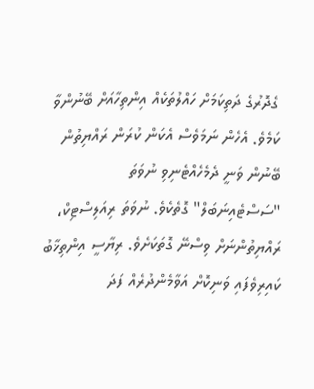ގެދޮރުގެ ދަތިކަމަށް ހައްލުތަކެއް އިންތިހާއަށް ބޭނުންވާ ކަމެވެ. އެހެން ނަމަވެސް އެކަން ކުރަން ރައްޔިތުން ބޭނުން ވަނީ ދެމެހެއްޓެނިވި ނުވަތަ "ސަސްޓެއިނަބަލް" ގޮތެކެވެ. ނުވަތަ ރިއަލިސްޓިކް، ރައްޔިތުންނަށް ވިސްނޭ ގޮތަކަށެވެ. ރިޔާސީ އިންތިޚާބު ކައިރިވެފައި ވަނިކޮށް އަވާމެންދުރެއް ފަދަ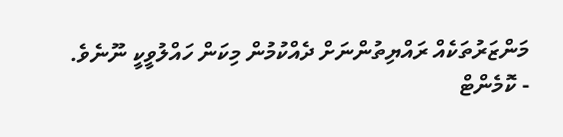މަންޒަރުތަކެއް ރައްޔިތުންނަށް ދެއްކުމުން މިކަން ހައްލުވީކީ ނޫނެވެ.
- ކޮމެންޓް